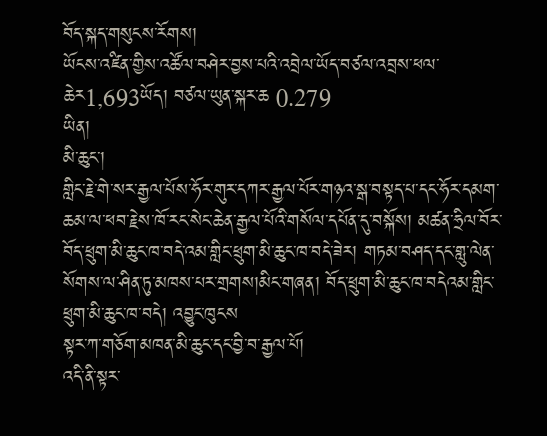བོད་སྐད་གསུངས་རོགས།
ཡོངས་འཛིན་གྱིས་འཚོལ་བཤེར་བྱས་པའི་འབྲེལ་ཡོད་བཙལ་འབྲས་ཕལ་ཆེར1,693ཡོད། བཙལ་ཡུན་སྐར་ཆ 0.279
ཡིན།
མི་ཆུང་།
གླིང་རྗེ་གེ་སར་རྒྱལ་པོས་ཧོར་གུར་དཀར་རྒྱལ་པོར་གཉའ་སྒ་བསྟད་པ་དང་ཧོར་དམག་ཆམ་ལ་ཕབ་རྗེས་ཁོ་རང་སེང་ཆེན་རྒྱལ་པོའི་གསོལ་དཔོན་དུ་བསྐོས། མཚན་ཧྲིལ་བོར་བོད་ཕྲུག་མི་ཆུང་ཁ་བདེ་འམ་གླིང་ཕྲུག་མི་ཆུང་ཁ་བདེ་ཟེར། གཏམ་བཤད་དང་གླུ་ལེན་སོགས་ལ་ཤིན་ཏུ་མཁས་པར་གྲགས།མིང་གཞན། བོད་ཕྲུག་མི་ཆུང་ཁ་བདེའམ་གླིང་ཕྲུག་མི་ཆུང་ཁ་བདེ། འབྱུང་ཁུངས
སྟར་ཀ་གཅོག་མཁན་མི་ཆུང་དང་བྱི་བ་རྒྱལ་པོ།
འདི་ནི་སྟར་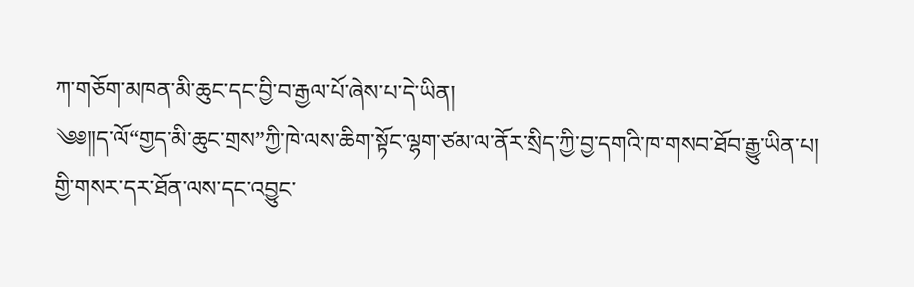ཀ་གཅོག་མཁན་མི་ཆུང་དང་བྱི་བ་རྒྱལ་པོ་ཞེས་པ་དེ་ཡིན།
༄༅།།ད་ལོ“གྱད་མི་ཆུང་གྲས”ཀྱི་ཁེ་ལས་ཆིག་སྟོང་ལྷག་ཙམ་ལ་ནོར་སྲིད་ཀྱི་བྱ་དགའི་ཁ་གསབ་ཐོབ་རྒྱུ་ཡིན་པ།
གྱི་གསར་དར་ཐོན་ལས་དང་འབྱུང་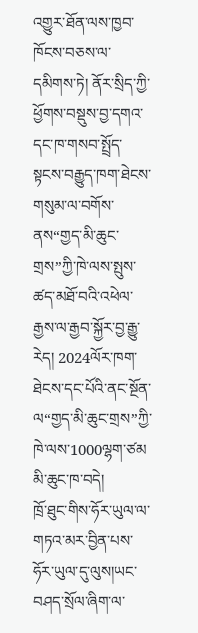འགྱུར་ཐོན་ལས་ཁྱབ་ཁོངས་བཅས་ལ་དམིགས་ཏེ། ནོར་སྲིད་ཀྱི་ཕྱོགས་བསྡུས་བྱ་དགའ་དང་ཁ་གསབ་སྤྲོད་སྟངས་བརྒྱུད་ཁག་ཐེངས་གསུམ་ལ་བགོས་ནས“གྱད་མི་ཆུང་གྲས”ཀྱི་ཁེ་ལས་སྤུས་ཚད་མཐོ་བའི་འཕེལ་རྒྱས་ལ་རྒྱབ་སྐྱོར་བྱ་རྒྱུ་རེད། 2024ལོར་ཁག་ཐེངས་དང་པོའི་ནང་སྔོན་ལ“གྱད་མི་ཆུང་གྲས”ཀྱི་ཁེ་ལས་1000ལྷག་ཙམ
མི་ཆུང་ཁ་བདེ།
ཁྲོ་ཐུང་གིས་ཧོར་ཡུལ་ལ་གཏའ་མར་བྱིན་པས་ཧོར་ཡུལ་དུ་ལུས།ཡང་བཤད་སྲོལ་ཞིག་ལ་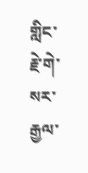གླིང་རྗེ་གེ་སར་རྒྱལ་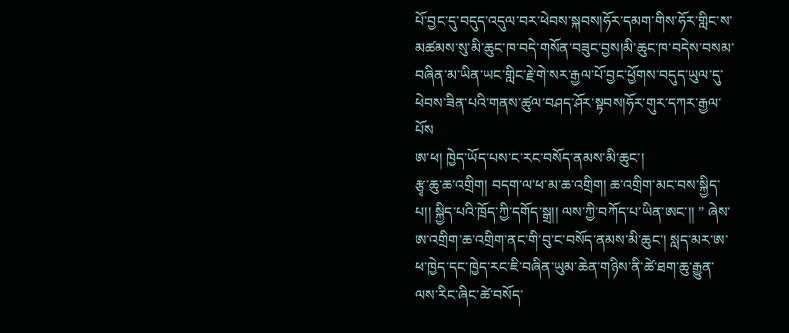པོ་བྱང་དུ་བདུད་འདུལ་བར་ཕེབས་སྐབས།ཧོར་དམག་གིས་ཧོར་གླིང་ས་མཚམས་སུ་མི་ཆུང་ཁ་བདེ་གསོན་བཟུང་བྱས།མི་ཆུང་ཁ་བདེས་བསམ་བཞིན་མ་ཡིན་ཡང་གླིང་རྗེ་གེ་སར་རྒྱལ་པོ་བྱང་ཕྱོགས་བདུད་ཡུལ་དུ་ཕེབས་ཟིན་པའི་གནས་ཚུལ་བཤད་ཤོར་སྟབས།ཧོར་གུར་དཀར་རྒྱལ་པོས
ཨ་ཕ། ཁྱེད་ཡོད་པས་ང་རང་བསོད་ནམས་མི་ཆུང་།
རྩྭ་ཆུ་ཆ་འགྲིག། བདག་ལ་ཕ་མ་ཆ་འགྲིག། ཆ་འགྲིག་མང་བས་སྐྱིད་པ།། སྐྱིད་པའི་ཁྲོད་ཀྱི་དགོད་སྒྲ།། ལས་ཀྱི་བཀོད་པ་ཡིན་ཨང་།། ” ཞེས་ཨ་འགྲིག་ཆ་འགྲིག་ནང་གི་བུ་ང་བསོད་ནམས་མི་ཆུང་། སླད་མར་ཨ་ཕ་ཁྱེད་དང་ཁྱེད་རང་ཇི་བཞིན་ཡུམ་ཆེན་གཉིས་ནི་ཚེ་ཐག་ཆུ་རྒྱུན་ལས་རིང་ཞིང་ཚེ་བསོད་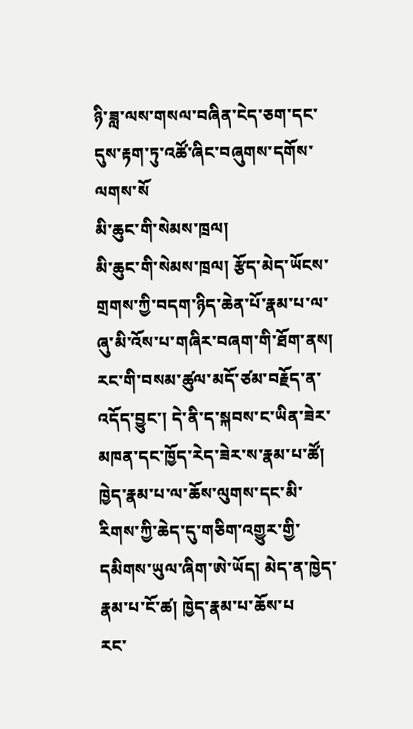ཉི་ཟླ་ལས་གསལ་བཞིན་ངེད་ཅག་དང་དུས་རྟག་ཏུ་འཚོ་ཞིང་བཞུགས་དགོས་ལགས་སོ
མི་ཆུང་གི་སེམས་ཁྲལ།
མི་ཆུང་གི་སེམས་ཁྲལ། རྩོད་མེད་ཡོངས་གྲགས་ཀྱི་བདག་ཉིད་ཆེན་པོ་རྣམ་པ་ལ་ཞུ་མི་འོས་པ་གཞིར་བཞག་གི་ཐོག་ནས། རང་གི་བསམ་ཚུལ་མདོ་ཙམ་བརྗོད་ན་འདོད་བྱུང་། དེ་ནི་ད་སྐབས་ང་ཡིན་ཟེར་མཁན་དང་ཁྱོད་རེད་ཟེར་ས་རྣམ་པ་ཚོ། ཁྱེད་རྣམ་པ་ལ་ཆོས་ལུགས་དང་མི་རིགས་ཀྱི་ཆེད་དུ་གཅིག་འགྱུར་གྱི་དམིགས་ཡུལ་ཞིག་ཨེ་ཡོད། མེད་ན་ཁྱེད་རྣམ་པ་ངོ་ཚ། ཁྱེད་རྣམ་པ་ཆོས་པ
རང་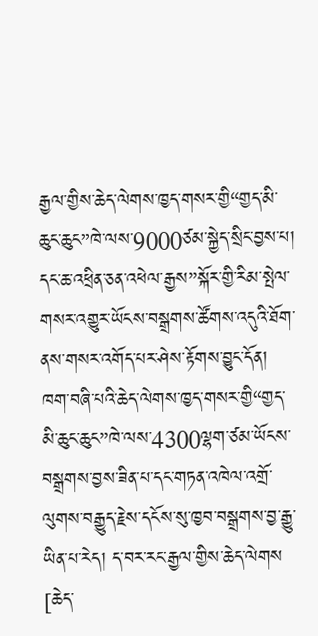རྒྱལ་གྱིས་ཆེད་ལེགས་ཁྱད་གསར་གྱི“གྱད་མི་ཆུང་ཆུང”ཁེ་ལས་9000ཙམ་སྐྱེད་སྲིང་བྱས་པ།
དང་ཆ་འཕྲིན་ཅན་འཕེལ་རྒྱས”སྐོར་གྱི་རིམ་སྤེལ་གསར་འགྱུར་ཡོངས་བསྒྲགས་ཚོགས་འདུའི་ཐོག་ནས་གསར་འགོད་པར་ཤེས་རྟོགས་བྱུང་དོན། ཁག་བཞི་པའི་ཆེད་ལེགས་ཁྱད་གསར་གྱི“གྱད་མི་ཆུང་ཆུང”ཁེ་ལས་4300ལྷག་ཙམ་ཡོངས་བསྒྲགས་བྱས་ཟིན་པ་དང་གཏན་འཁེལ་འགྲོ་ལུགས་བརྒྱུད་རྗེས་དངོས་སུ་ཁྱབ་བསྒྲགས་བྱ་རྒྱུ་ཡིན་པ་རེད། ད་བར་རང་རྒྱལ་གྱིས་ཆེད་ལེགས
[ཆེད་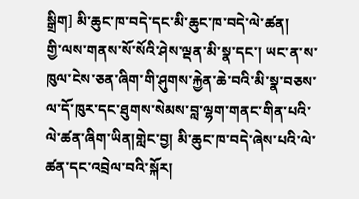སྒྲིག] མི་ཆུང་ཁ་བདེ་དང་མི་ཆུང་ཁ་བདེ་ལེ་ཚན།
གྱི་ལས་གནས་སོ་སོའི་ཤེས་ལྡན་མི་སྣ་དང་། ཡང་ན་ས་ཁུལ་ངེས་ཅན་ཞིག་གི་ཤུགས་རྐྱེན་ཆེ་བའི་མི་སྣ་བཅས་ལ་དོ་ཁུར་དང་ཐུགས་སེམས་བླ་ལྷག་གནང་གིན་པའི་ལེ་ཚན་ཞིག་ཡིན།གླེང་བྱ། མི་ཆུང་ཁ་བདེ་ཞེས་པའི་ལེ་ཚན་དང་འབྲེལ་བའི་སྐོར།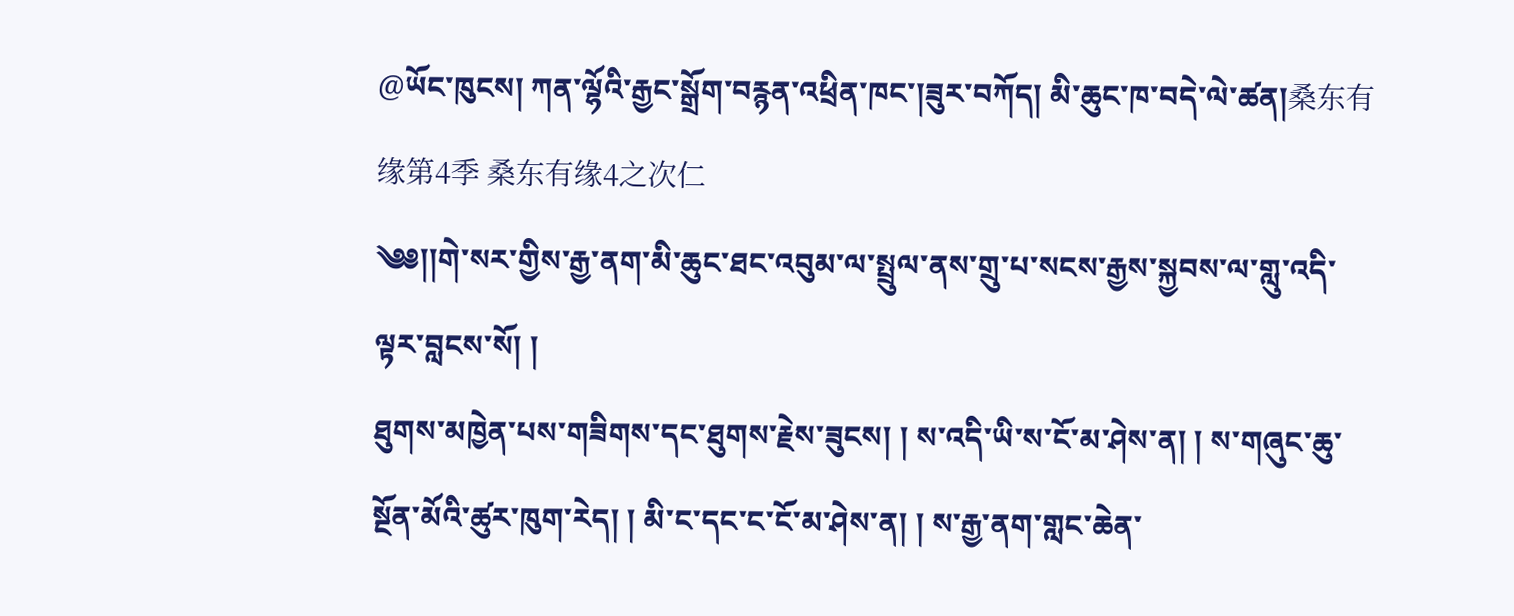@ཡོང་ཁུངས། ཀན་ལྷོའི་རྒྱང་སྒྲོག་བརྙན་འཕྲིན་ཁང་།ཟུར་བཀོད། མི་ཆུང་ཁ་བདེ་ལེ་ཚན།桑东有缘第4季 桑东有缘4之次仁
༄༅།།གེ་སར་གྱིས་རྒྱ་ནག་མི་ཆུང་ཐང་འབུམ་ལ་སྤྲུལ་ནས་གྲུ་པ་སངས་རྒྱས་སྐྱབས་ལ་གླུ་འདི་ལྟར་བླངས་སོ། །
ཐུགས་མཁྱེན་པས་གཟིགས་དང་ཐུགས་རྗེས་ཟུངས། ། ས་འདི་ཡི་ས་ངོ་མ་ཤེས་ན། ། ས་གཞུང་ཆུ་སྔོན་མོའི་ཚུར་ཁུག་རེད། ། མི་ང་དང་ང་ངོ་མ་ཤེས་ན། ། ས་རྒྱ་ནག་གླང་ཆེན་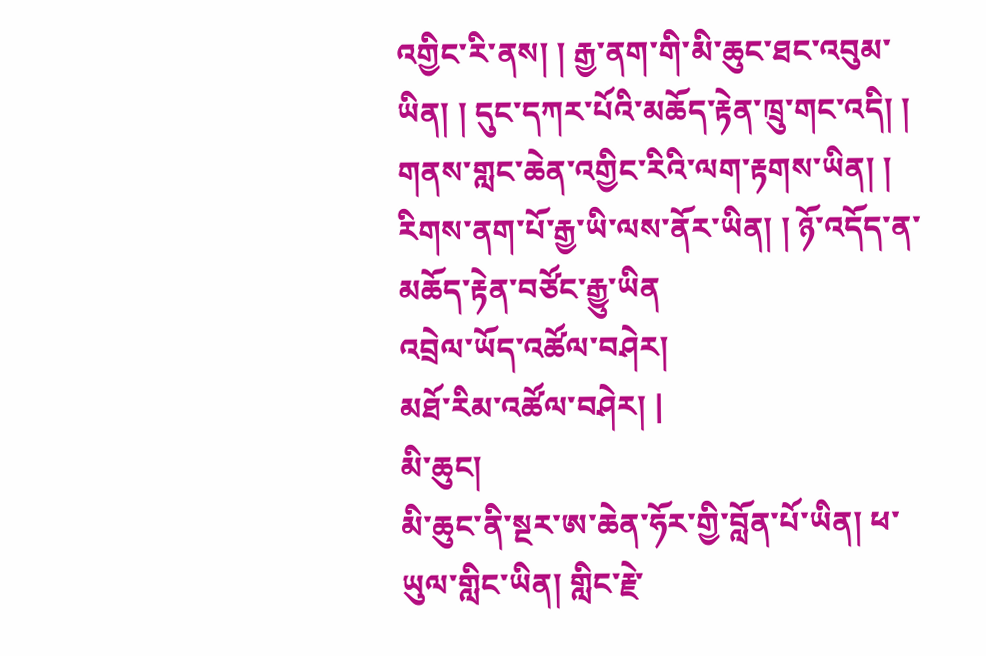འགྱིང་རི་ནས། ། རྒྱ་ནག་གི་མི་ཆུང་ཐང་འབུམ་ཡིན། ། དུང་དཀར་པོའི་མཆོད་རྟེན་ཁྲུ་གང་འདི། ། གནས་གླང་ཆེན་འགྱིང་རིའི་ལག་རྟགས་ཡིན། ། རིགས་ནག་པོ་རྒྱ་ཡི་ལས་ནོར་ཡིན། ། ཉོ་འདོད་ན་མཆོད་རྟེན་བཙོང་རྒྱུ་ཡིན
འབྲེལ་ཡོད་འཚོལ་བཤེར།
མཐོ་རིམ་འཚོལ་བཤེར། |
མི་ཆུང།
མི་ཆུང་ནི་སྔར་ཨ་ཆེན་ཧོར་གྱི་བློན་པོ་ཡིན། ཕ་ཡུལ་གླིང་ཡིན། གླིང་རྗེ་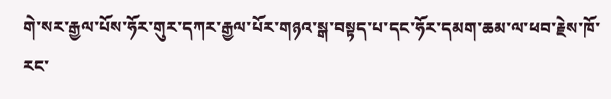གེ་སར་རྒྱལ་པོས་ཧོར་གུར་དཀར་རྒྱལ་པོར་གཉའ་སྒ་བསྟད་པ་དང་ཧོར་དམག་ཆམ་ལ་ཕབ་རྗེས་ཁོ་རང་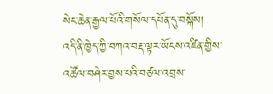སེང་ཆེན་རྒྱལ་པོའི་གསོལ་དཔོན་དུ་བསྐོས།
འདི་ནི་ཁྱེད་ཀྱི་བཀའ་བརྡ་ལྟར་ཡོངས་འཛིན་གྱིས་འཚོལ་བཤེར་བྱས་པའི་བཙལ་འབྲས་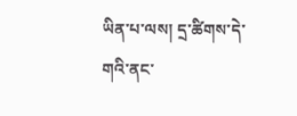ཡིན་པ་ལས། དྲ་ཚིགས་དེ་གའི་ནང་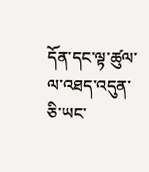དོན་དང་ལྟ་ཚུལ་ལ་འཐད་འདུན་ཅི་ཡང་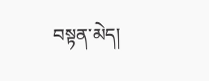བསྟན་མེད།